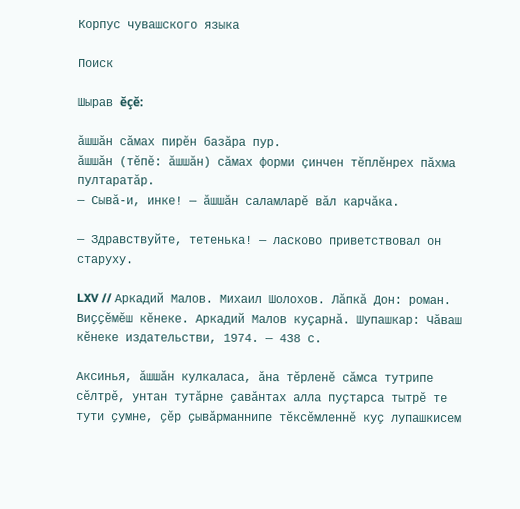Корпус чувашского языка

Поиск

Шырав ĕçĕ:

ӑшшӑн сăмах пирĕн базăра пур.
ӑшшӑн (тĕпĕ: ӑшшӑн) сăмах форми çинчен тĕплĕнрех пăхма пултаратăр.
— Сывӑ-и, инке! — ӑшшӑн саламларӗ вӑл карчӑка.

— Здравствуйте, тетенька! — ласково приветствовал он старуху.

LXV // Аркадий Малов. Михаил Шолохов. Лӑпкӑ Дон: роман. Виҫҫӗмӗш кӗнеке. Аркадий Малов куҫарнӑ. Шупашкар: Чӑваш кӗнеке издательстви, 1974. — 438 с.

Аксинья, ӑшшӑн кулкаласа, ӑна тӗрленӗ сӑмса тутрипе сӗлтрӗ, унтан тутӑрне ҫавӑнтах алла пуҫтарса тытрӗ те тути ҫумне, ҫӗр ҫывӑрманнипе тӗксӗмленнӗ куҫ лупашкисем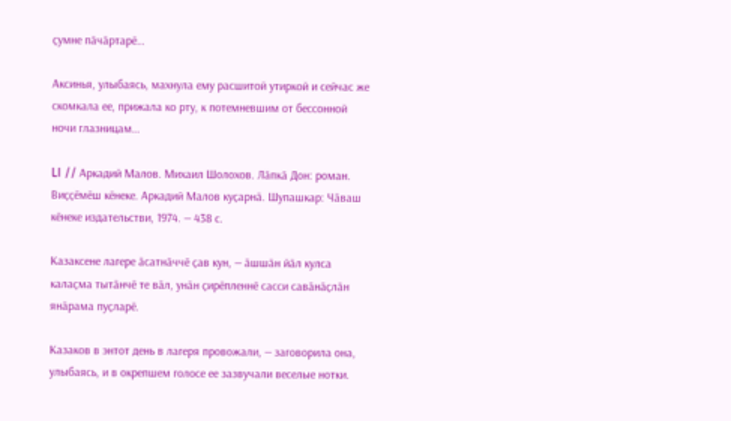ҫумне пӑчӑртарӗ…

Аксинья, улыбаясь, махнула ему расшитой утиркой и сейчас же скомкала ее, прижала ко рту, к потемневшим от бессонной ночи глазницам…

LI // Аркадий Малов. Михаил Шолохов. Лӑпкӑ Дон: роман. Виҫҫӗмӗш кӗнеке. Аркадий Малов куҫарнӑ. Шупашкар: Чӑваш кӗнеке издательстви, 1974. — 438 с.

Казаксене лагере ӑсатнӑччӗ ҫав кун, — ӑшшӑн йӑл кулса калаҫма тытӑнчӗ те вӑл, унӑн ҫирӗпленнӗ сасси савӑнӑҫлӑн янӑрама пуҫларӗ.

Казаков в энтот день в лагеря провожали, — заговорила она, улыбаясь, и в окрепшем голосе ее зазвучали веселые нотки.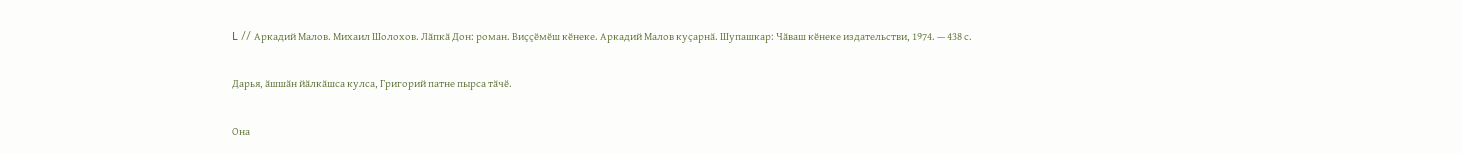L // Аркадий Малов. Михаил Шолохов. Лӑпкӑ Дон: роман. Виҫҫӗмӗш кӗнеке. Аркадий Малов куҫарнӑ. Шупашкар: Чӑваш кӗнеке издательстви, 1974. — 438 с.

Дарья, ӑшшӑн йӑлкӑшса кулса, Григорий патне пырса тӑчӗ.

Она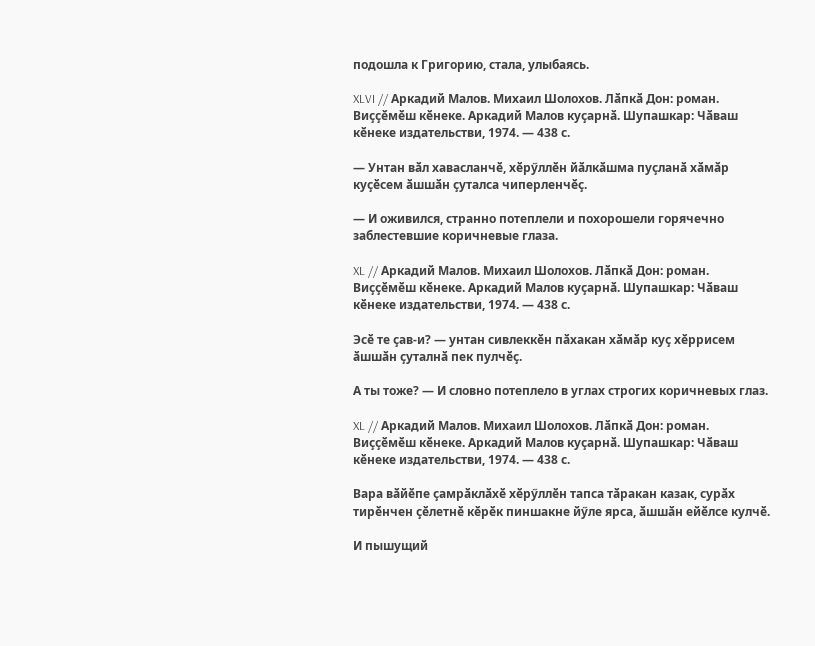подошла к Григорию, стала, улыбаясь.

XLVI // Аркадий Малов. Михаил Шолохов. Лӑпкӑ Дон: роман. Виҫҫӗмӗш кӗнеке. Аркадий Малов куҫарнӑ. Шупашкар: Чӑваш кӗнеке издательстви, 1974. — 438 с.

— Унтан вӑл хавасланчӗ, хӗрӳллӗн йӑлкӑшма пуҫланӑ хӑмӑр куҫӗсем ӑшшӑн ҫуталса чиперленчӗҫ.

— И оживился, странно потеплели и похорошели горячечно заблестевшие коричневые глаза.

XL // Аркадий Малов. Михаил Шолохов. Лӑпкӑ Дон: роман. Виҫҫӗмӗш кӗнеке. Аркадий Малов куҫарнӑ. Шупашкар: Чӑваш кӗнеке издательстви, 1974. — 438 с.

Эсӗ те ҫав-и? — унтан сивлеккӗн пӑхакан хӑмӑр куҫ хӗррисем ӑшшӑн ҫуталнӑ пек пулчӗҫ.

А ты тоже? — И словно потеплело в углах строгих коричневых глаз.

XL // Аркадий Малов. Михаил Шолохов. Лӑпкӑ Дон: роман. Виҫҫӗмӗш кӗнеке. Аркадий Малов куҫарнӑ. Шупашкар: Чӑваш кӗнеке издательстви, 1974. — 438 с.

Вара вӑйӗпе ҫамрӑклӑхӗ хӗрӳллӗн тапса тӑракан казак, сурӑх тирӗнчен ҫӗлетнӗ кӗрӗк пиншакне йӳле ярса, ӑшшӑн ейӗлсе кулчӗ.

И пышущий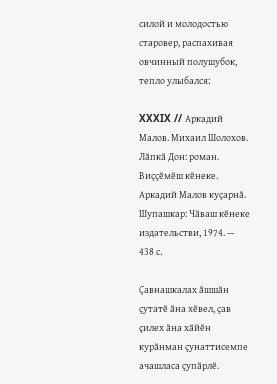силой и молодостью старовер, распахивая овчинный полушубок, тепло улыбался:

XXXIX // Аркадий Малов. Михаил Шолохов. Лӑпкӑ Дон: роман. Виҫҫӗмӗш кӗнеке. Аркадий Малов куҫарнӑ. Шупашкар: Чӑваш кӗнеке издательстви, 1974. — 438 с.

Ҫавнашкалах ӑшшӑн ҫутатӗ ӑна хӗвел, ҫав ҫилех ӑна хӑйӗн курӑнман ҫунаттисемпе ачашласа ҫупӑрлӗ.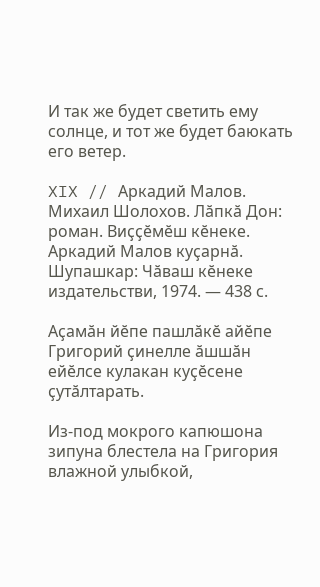И так же будет светить ему солнце, и тот же будет баюкать его ветер.

XIX // Аркадий Малов. Михаил Шолохов. Лӑпкӑ Дон: роман. Виҫҫӗмӗш кӗнеке. Аркадий Малов куҫарнӑ. Шупашкар: Чӑваш кӗнеке издательстви, 1974. — 438 с.

Аҫамӑн йӗпе пашлӑкӗ айӗпе Григорий ҫинелле ӑшшӑн ейӗлсе кулакан куҫӗсене ҫутӑлтарать.

Из-под мокрого капюшона зипуна блестела на Григория влажной улыбкой,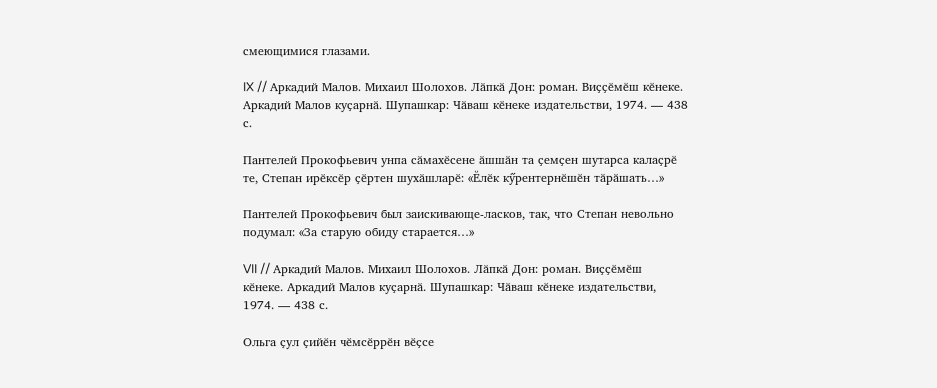смеющимися глазами.

IX // Аркадий Малов. Михаил Шолохов. Лӑпкӑ Дон: роман. Виҫҫӗмӗш кӗнеке. Аркадий Малов куҫарнӑ. Шупашкар: Чӑваш кӗнеке издательстви, 1974. — 438 с.

Пантелей Прокофьевич унпа сӑмахӗсене ӑшшӑн та ҫемҫен шутарса калаҫрӗ те, Степан ирӗксӗр ҫӗртен шухӑшларӗ: «Ӗлӗк кӳрентернӗшӗн тӑрӑшать…»

Пантелей Прокофьевич был заискивающе-ласков, так, что Степан невольно подумал: «За старую обиду старается…»

VII // Аркадий Малов. Михаил Шолохов. Лӑпкӑ Дон: роман. Виҫҫӗмӗш кӗнеке. Аркадий Малов куҫарнӑ. Шупашкар: Чӑваш кӗнеке издательстви, 1974. — 438 с.

Ольга ҫул ҫийӗн чӗмсӗррӗн вӗҫсе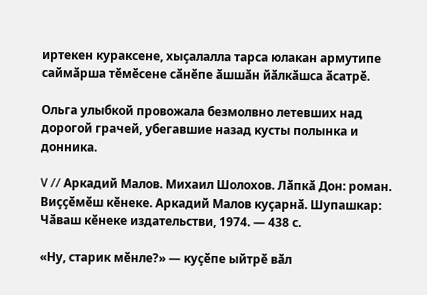иртекен кураксене, хыҫалалла тарса юлакан армутипе саймӑрша тӗмӗсене сӑнӗпе ӑшшӑн йӑлкӑшса ӑсатрӗ.

Ольга улыбкой провожала безмолвно летевших над дорогой грачей, убегавшие назад кусты полынка и донника.

V // Аркадий Малов. Михаил Шолохов. Лӑпкӑ Дон: роман. Виҫҫӗмӗш кӗнеке. Аркадий Малов куҫарнӑ. Шупашкар: Чӑваш кӗнеке издательстви, 1974. — 438 с.

«Ну, старик мӗнле?» — куҫӗпе ыйтрӗ вӑл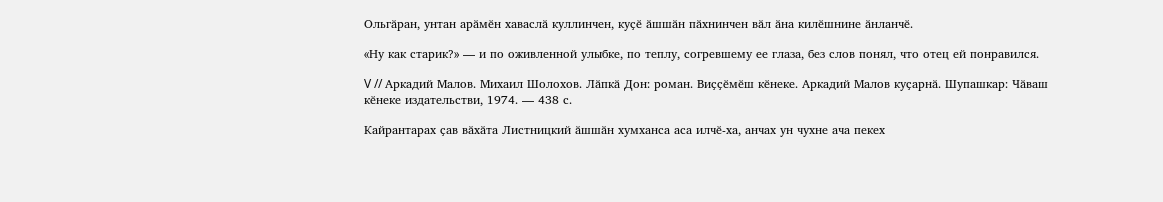Ольгӑран, унтан арӑмӗн хаваслӑ куллинчен, куҫӗ ӑшшӑн пӑхнинчен вӑл ӑна килӗшнине ӑнланчӗ.

«Ну как старик?» — и по оживленной улыбке, по теплу, согревшему ее глаза, без слов понял, что отец ей понравился.

V // Аркадий Малов. Михаил Шолохов. Лӑпкӑ Дон: роман. Виҫҫӗмӗш кӗнеке. Аркадий Малов куҫарнӑ. Шупашкар: Чӑваш кӗнеке издательстви, 1974. — 438 с.

Кайрантарах ҫав вӑхӑта Листницкий ӑшшӑн хумханса аса илчӗ-ха, анчах ун чухне ача пекех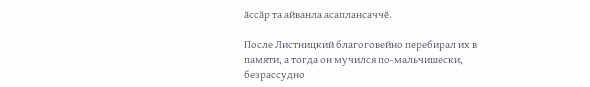ӑссӑр та айванла асаплансаччӗ.

После Листницкий благоговейно перебирал их в памяти, а тогда он мучился по-мальчишески, безрассудно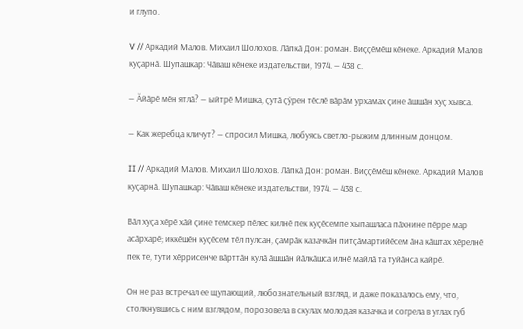и глупо.

V // Аркадий Малов. Михаил Шолохов. Лӑпкӑ Дон: роман. Виҫҫӗмӗш кӗнеке. Аркадий Малов куҫарнӑ. Шупашкар: Чӑваш кӗнеке издательстви, 1974. — 438 с.

— Ӑйӑрӗ мӗн ятлӑ? — ыйтрӗ Мишка, ҫутӑ ҫӳрен тӗслӗ вӑрӑм урхамах ҫине ӑшшӑн хуҫ хывса.

— Как жеребца кличут? — спросил Мишка, любуясь светло-рыжим длинным донцом.

II // Аркадий Малов. Михаил Шолохов. Лӑпкӑ Дон: роман. Виҫҫӗмӗш кӗнеке. Аркадий Малов куҫарнӑ. Шупашкар: Чӑваш кӗнеке издательстви, 1974. — 438 с.

Вӑл хуҫа хӗрӗ хӑй ҫине темскер пӗлес килнӗ пек куҫӗсемпе хыпашласа пӑхнине пӗрре мар асӑрхарӗ; иккӗшӗн куҫӗсем тӗл пулсан, ҫамрӑк казачкӑн питҫӑмартийӗсем ӑна кӑштах хӗрелнӗ пек те, тути хӗррисенче вӑрттӑн кулӑ ӑшшӑн йӑлкӑшса илнӗ майлӑ та туйӑнса кайрӗ.

Он не раз встречал ее щупающий, любознательный взгляд, и даже показалось ему, что, столкнувшись с ним взглядом, порозовела в скулах молодая казачка и согрела в углах губ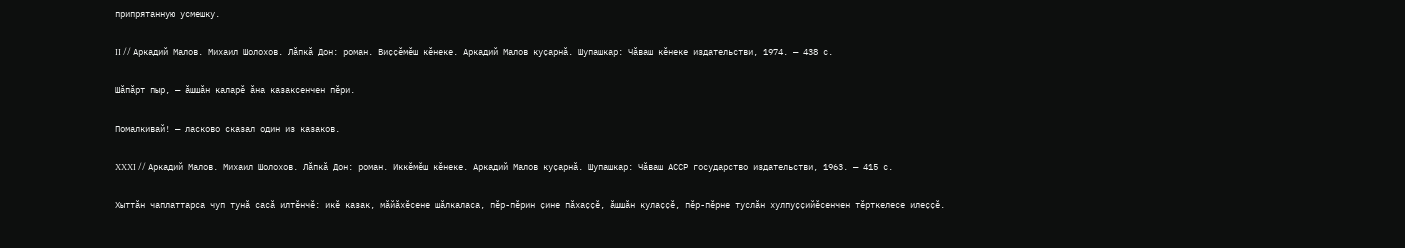припрятанную усмешку.

II // Аркадий Малов. Михаил Шолохов. Лӑпкӑ Дон: роман. Виҫҫӗмӗш кӗнеке. Аркадий Малов куҫарнӑ. Шупашкар: Чӑваш кӗнеке издательстви, 1974. — 438 с.

Шӑпӑрт пыр, — ӑшшӑн каларӗ ӑна казаксенчен пӗри.

Помалкивай! — ласково сказал один из казаков.

XXXI // Аркадий Малов. Михаил Шолохов. Лӑпкӑ Дон: роман. Иккӗмӗш кӗнеке. Аркадий Малов куҫарнӑ. Шупашкар: Чӑваш АССР государство издательстви, 1963. — 415 с.

Хыттӑн чаплаттарса чуп тунӑ сасӑ илтӗнчӗ: икӗ казак, мӑйӑхӗсене шӑлкаласа, пӗр-пӗрин ҫине пӑхаҫҫӗ, ӑшшӑн кулаҫҫӗ, пӗр-пӗрне туслӑн хулпуҫҫийӗсенчен тӗрткелесе илеҫҫӗ.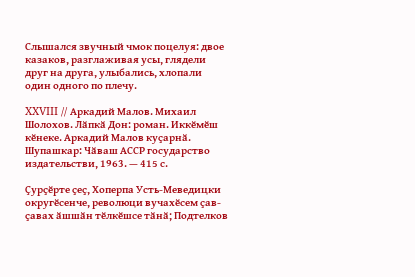Cлышался звучный чмок поцелуя: двое казаков, разглаживая усы, глядели друг на друга, улыбались, хлопали один одного по плечу.

XXVIII // Аркадий Малов. Михаил Шолохов. Лӑпкӑ Дон: роман. Иккӗмӗш кӗнеке. Аркадий Малов куҫарнӑ. Шупашкар: Чӑваш АССР государство издательстви, 1963. — 415 с.

Ҫурҫӗрте ҫеҫ, Хоперпа Усть-Меведицки округӗсенче, революци вучахӗсем ҫав-ҫавах ӑшшӑн тӗлкӗшсе тӑнӑ; Подтелков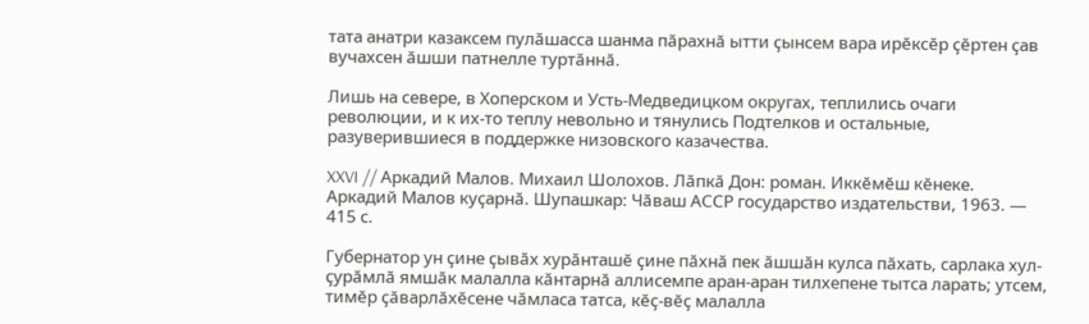тата анатри казаксем пулӑшасса шанма пӑрахнӑ ытти ҫынсем вара ирӗксӗр ҫӗртен ҫав вучахсен ӑшши патнелле туртӑннӑ.

Лишь на севере, в Хоперском и Усть-Медведицком округах, теплились очаги революции, и к их-то теплу невольно и тянулись Подтелков и остальные, разуверившиеся в поддержке низовского казачества.

XXVI // Аркадий Малов. Михаил Шолохов. Лӑпкӑ Дон: роман. Иккӗмӗш кӗнеке. Аркадий Малов куҫарнӑ. Шупашкар: Чӑваш АССР государство издательстви, 1963. — 415 с.

Губернатор ун ҫине ҫывӑх хурӑнташӗ ҫине пӑхнӑ пек ӑшшӑн кулса пӑхать, сарлака хул-ҫурӑмлӑ ямшӑк малалла кӑнтарнӑ аллисемпе аран-аран тилхепене тытса ларать; утсем, тимӗр ҫӑварлӑхӗсене чӑмласа татса, кӗҫ-вӗҫ малалла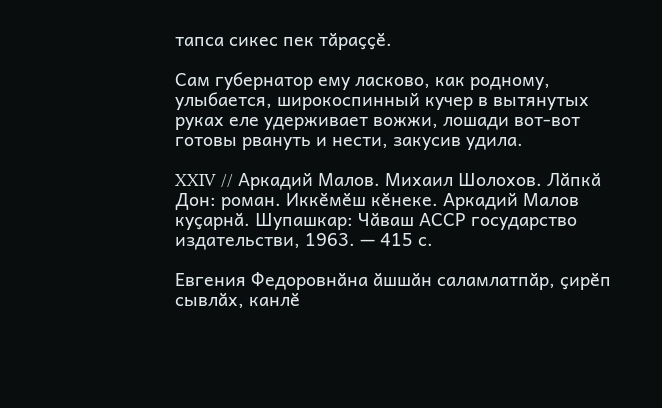тапса сикес пек тӑраҫҫӗ.

Сам губернатор ему ласково, как родному, улыбается, широкоспинный кучер в вытянутых руках еле удерживает вожжи, лошади вот-вот готовы рвануть и нести, закусив удила.

XXIV // Аркадий Малов. Михаил Шолохов. Лӑпкӑ Дон: роман. Иккӗмӗш кӗнеке. Аркадий Малов куҫарнӑ. Шупашкар: Чӑваш АССР государство издательстви, 1963. — 415 с.

Евгения Федоровнӑна ӑшшӑн саламлатпӑр, ҫирӗп сывлӑх, канлӗ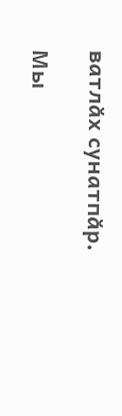ватлӑх сунатпӑр.

Мы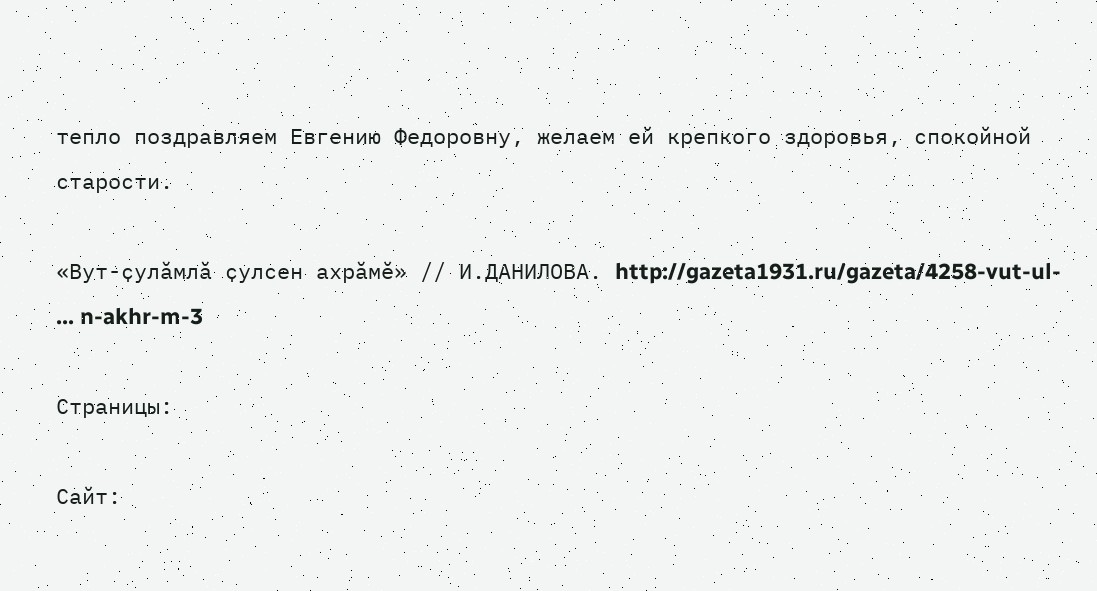тепло поздравляем Евгению Федоровну, желаем ей крепкого здоровья, спокойной старости.

«Вут-ҫулӑмлӑ ҫулсен ахрӑмӗ» // И.ДАНИЛОВА. http://gazeta1931.ru/gazeta/4258-vut-ul- ... n-akhr-m-3

Страницы:

Сайт: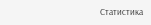Статистика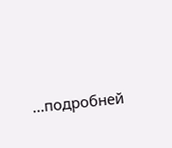...подробней